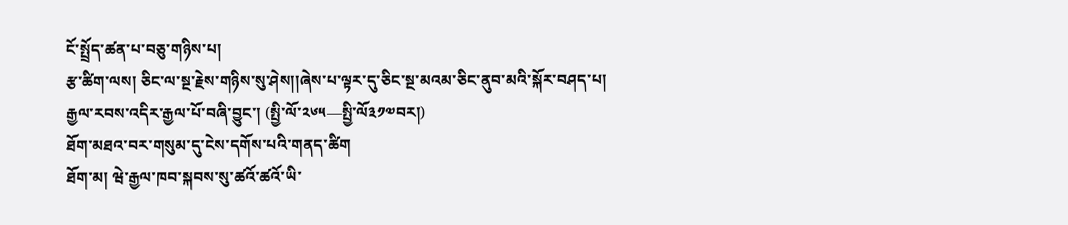ངོ་སྤྲོད་ཚན་པ་བཅུ་གཉིས་པ།
རྩ་ཚིག་ལས། ཅིང་ལ་སྔ་རྗེས་གཉིས་སུ་ཤེས།།ཞེས་པ་ལྟར་དུ་ཅིང་སྔ་མའམ་ཅིང་ནུབ་མའི་སྐོར་བཤད་པ། རྒྱལ་རབས་འདིར་རྒྱལ་པོ་བཞི་བྱུང་། (སྤྱི་ལོ་༢༦༥—སྤྱི་ལོ༣༡༧བར།)
ཐོག་མཐའ་བར་གསུམ་དུ་ངེས་དགོས་པའི་གནད་ཚིག
ཐོག་མ། ཝེ་རྒྱལ་ཁབ་སྐབས་སུ་ཚའོ་ཚའོ་ཡི་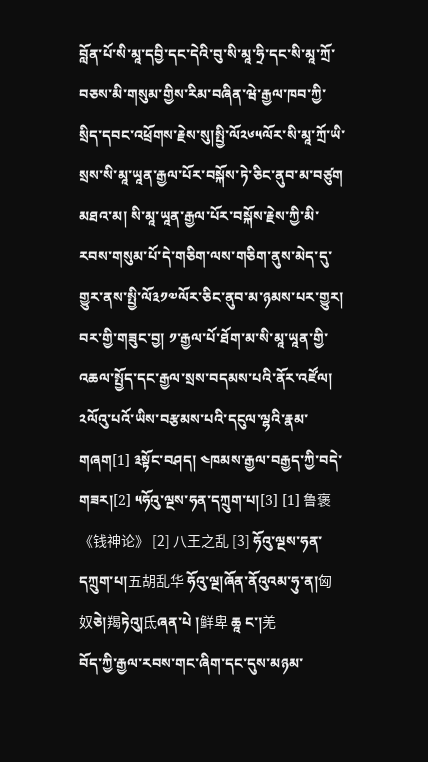བློན་པོ་སི་མཱ་དབྱི་དང་དེའི་བུ་སི་མཱ་ཧྲི་དང་སི་མཱ་ཀྲོ་བཅས་མི་གསུམ་གྱིས་རིམ་བཞིན་ཝེ་རྒྱལ་ཁབ་ཀྱི་སྲིད་དབང་འཕྲོགས་རྗེས་སུ།སྤྱི་ལོ༢༦༥ལོར་སི་མཱ་ཀྲོ་ཡི་སྲས་སི་མཱ་ཡཱན་རྒྱལ་པོར་བསྐོས་ཏེ་ཅིང་ནུབ་མ་བཙུག
མཐའ་མ། སི་མཱ་ཡཱན་རྒྱལ་པོར་བསྐོས་རྗེས་ཀྱི་མི་རབས་གསུམ་པོ་དེ་གཅིག་ལས་གཅིག་ནུས་མེད་དུ་གྱུར་ནས་སྤྱི་ལོ༣༡༧ལོར་ཅིང་ནུབ་མ་ཉམས་པར་གྱུར།
བར་གྱི་གཟུང་བྱ། ༡་རྒྱལ་པོ་ཐོག་མ་སི་མཱ་ཡཱན་གྱི་འཆལ་སྤྱོད་དང་རྒྱལ་སྲས་བདམས་པའི་ནོར་འཛོལ། ༢ལོའུ་པའོ་ཡིས་བརྩམས་པའི་དངུལ་ལྷའི་རྣམ་གཞག[1] ༣སྟོང་བཤད། ༤ཁམས་རྒྱལ་བརྒྱད་ཀྱི་བདེ་གཟར།[2] ༥ཧོའུ་ལྔས་ཧན་དཀྲུག་པ།[3] [1] 鲁褒《钱神论》 [2] 八王之乱 [3] ཧོའུ་ལྔས་ཧན་དཀྲུག་པ།五胡乱华 ཧོའུ་ལྔ།ཞོན་ནོའུའམ་ཧུ་ན།匈奴ཅེ།羯ཏེའུ།氐ཞན་པེ །鲜卑 ཆཱ ང་།羌
བོད་ཀྱི་རྒྱལ་རབས་གང་ཞིག་དང་དུས་མཉམ་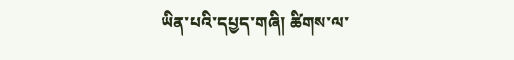ཡིན་པའི་དཔྱད་གཞི། ཚིགས་ལ་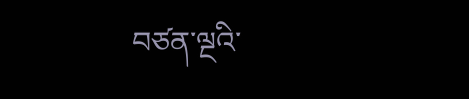བཙན་ལྔའི་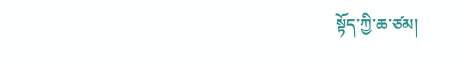སྟོད་ཀྱི་ཆ་ཙམ།